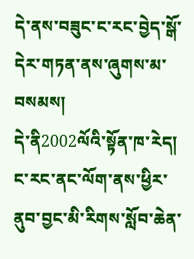དེ་ནས་བཟུང་ང་རང་བྱེད་སྒོ་དེར་གཏན་ནས་ཞུགས་མ་བསམས།
དེ་ནི2002ལོའི་སྟོན་ཁ་རེད། ང་རང་ནང་ལོག་ནས་ཕྱིར་ནུབ་བྱང་མི་རིགས་སློབ་ཆེན་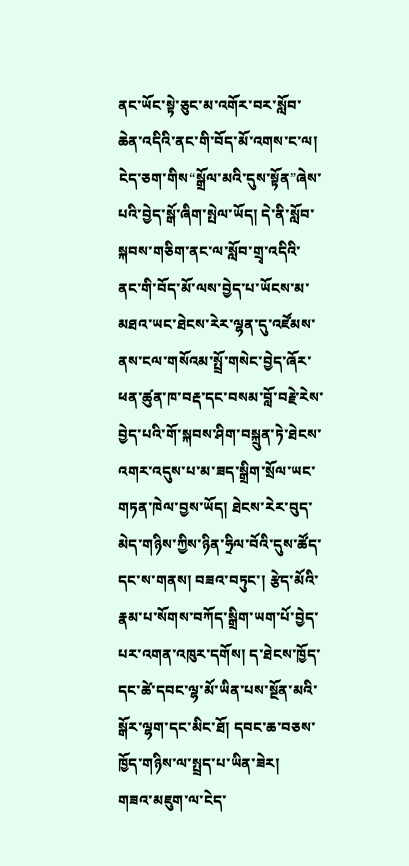ནང་ཡོང་སྟེ་ཅུང་མ་འགོར་བར་སློབ་ཆེན་འདིའི་ནང་གི་བོད་མོ་འགས་ང་ལ། ངེད་ཅག་གིས“སྒྲོལ་མའི་དུས་སྟོན”ཞེས་པའི་བྱེད་སྒོ་ཞིག་སྤེལ་ཡོད། དེ་ནི་སློབ་སྐབས་གཅིག་ནང་ལ་སློབ་གྲྭ་འདིའི་ནང་གི་བོད་མོ་ལས་བྱེད་པ་ཡོངས་མ་མཐའ་ཡང་ཐེངས་རེར་ལྷན་དུ་འཛོམས་ནས་ངལ་གསོའམ་སྤྲོ་གསེང་བྱེད་ཞོར་ཕན་ཚུན་ཁ་བརྡ་དང་བསམ་བློ་བརྗེ་རེས་བྱེད་པའི་གོ་སྐབས་ཤིག་བསྐྲུན་ཏེ་ཐེངས་འགར་འདུས་པ་མ་ཟད་སྒྲིག་སྲོལ་ཡང་གཏན་ཁེལ་བྱས་ཡོད། ཐེངས་རེར་བུད་མེད་གཉིས་ཀྱིས་ཉིན་ཧྲིལ་བོའི་དུས་ཚོད་དང་ས་གནས། བཟའ་བཏུང་། རྩེད་མོའི་རྣམ་པ་སོགས་བཀོད་སྒྲིག་ཡག་པོ་བྱེད་པར་འགན་འཁུར་དགོས། ད་ཐེངས་ཁྱོད་དང་ཚེ་དབང་ལྷ་མོ་ཡིན་པས་སྔོན་མའི་སྒོར་ལྷག་དང་མིང་ཐོ། དབང་ཆ་བཅས་ཁྱོད་གཉིས་ལ་སྤྲད་པ་ཡིན་ཟེར།
གཟའ་མཇུག་ལ་ངེད་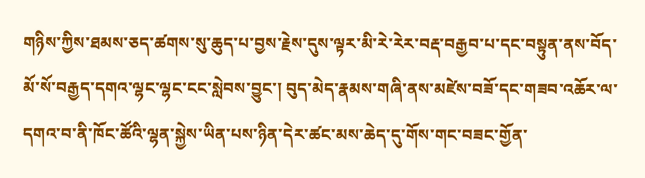གཉིས་ཀྱིས་ཐམས་ཅད་ཚགས་སུ་ཆུད་པ་བྱས་རྗེས་དུས་ལྟར་མི་རེ་རེར་བརྡ་བརྒྱབ་པ་དང་བསྟུན་ནས་བོད་མོ་སོ་བརྒྱད་དགའ་ལྷང་ལྷང་ངང་སླེབས་བྱུང་། བུད་མེད་རྣམས་གཞི་ནས་མཛེས་བཟོ་དང་གཟབ་འཆོར་ལ་དགའ་བ་ནི་ཁོང་ཚོའི་ལྷན་སྐྱེས་ཡིན་པས་ཉིན་དེར་ཚང་མས་ཆེད་དུ་གོས་གང་བཟང་གྱོན་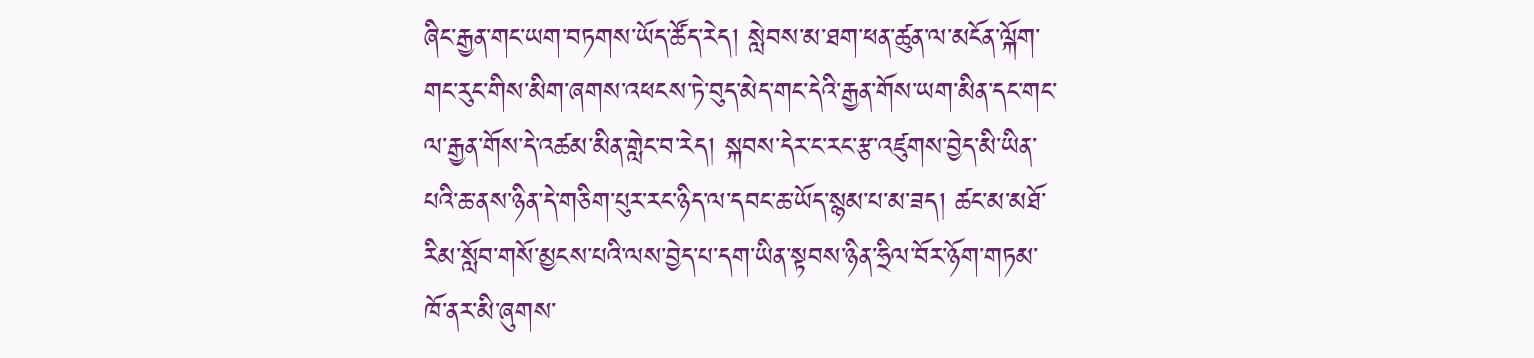ཞིང་རྒྱན་གང་ཡག་བཏགས་ཡོད་ཚོད་རེད། སླེབས་མ་ཐག་ཕན་ཚུན་ལ་མངོན་ལྐོག་གང་རུང་གིས་མིག་ཞགས་འཕངས་ཏེ་བུད་མེད་གང་དེའི་རྒྱན་གོས་ཡག་མིན་དང་གང་ལ་རྒྱན་གོས་དེ་འཚམ་མིན་གླེང་བ་རེད། སྐབས་དེར་ང་རང་རྩ་འཛུགས་བྱེད་མི་ཡིན་པའི་ཆ་ནས་ཉིན་དེ་གཅིག་པུར་རང་ཉིད་ལ་དབང་ཆ་ཡོད་སྙམ་པ་མ་ཟད། ཚང་མ་མཐོ་རིམ་སློབ་གསོ་མྱངས་པའི་ལས་བྱེད་པ་དག་ཡིན་སྟབས་ཉིན་ཧྲིལ་བོར་ཉོག་གཏམ་ཁོ་ནར་མི་ཞུགས་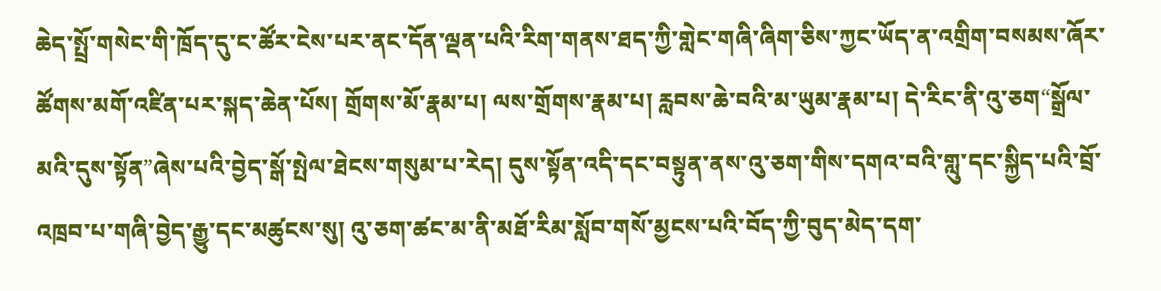ཆེད་སྤྲོ་གསེང་གི་ཁྲོད་དུ་ང་ཚོར་ངེས་པར་ནང་དོན་ལྡན་པའི་རིག་གནས་ཐད་ཀྱི་གླེང་གཞི་ཞིག་ཅིས་ཀྱང་ཡོད་ན་འགྲིག་བསམས་ཞོར་ཚོགས་མགོ་འཛིན་པར་སྐད་ཆེན་པོས། གྲོགས་མོ་རྣམ་པ། ལས་གྲོགས་རྣམ་པ། རླབས་ཆེ་བའི་མ་ཡུམ་རྣམ་པ། དེ་རིང་ནི་འུ་ཅག“སྒྲོལ་མའི་དུས་སྟོན”ཞེས་པའི་བྱེད་སྒོ་སྤེལ་ཐེངས་གསུམ་པ་རེད། དུས་སྟོན་འདི་དང་བསྟུན་ནས་འུ་ཅག་གིས་དགའ་བའི་གླུ་དང་སྐྱིད་པའི་བྲོ་འཁྲབ་པ་གཞི་བྱེད་རྒྱུ་དང་མཚུངས་སུ། འུ་ཅག་ཚང་མ་ནི་མཐོ་རིམ་སློབ་གསོ་མྱངས་པའི་བོད་ཀྱི་བུད་མེད་དག་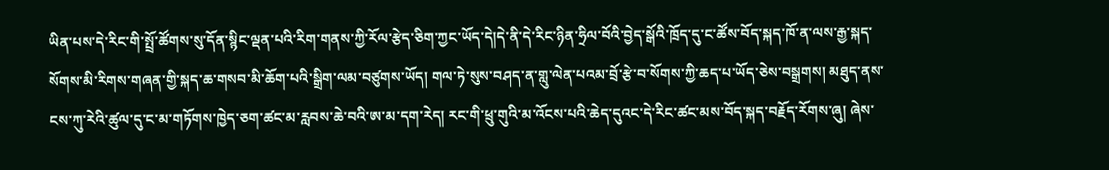ཡིན་པས་དེ་རིང་གི་སྤྲོ་ཚོགས་སུ་དོན་སྙིང་ལྡན་པའི་རིག་གནས་ཀྱི་རོལ་རྩེད་ཅིག་ཀྱང་ཡོད་དེ།དེ་ནི་དེ་རིང་ཉིན་ཧྲིལ་བོའི་བྱེད་སྒོའི་ཁྲོད་དུ་ང་ཚོས་བོད་སྐད་ཁོ་ན་ལས་རྒྱ་སྐད་སོགས་མི་རིགས་གཞན་གྱི་སྐད་ཆ་གསབ་མི་ཆོག་པའི་སྒྲིག་ལམ་བཙུགས་ཡོད། གལ་ཏེ་སུས་བཤད་ན་གླུ་ལེན་པའམ་བྲོ་རྩེ་བ་སོགས་ཀྱི་ཆད་པ་ཡོད་ཅེས་བསྒྲགས། མཐུད་ནས་ངས་ཀུ་རེའི་ཚུལ་དུ་ང་མ་གཏོགས་ཁྱེད་ཅག་ཚང་མ་རླབས་ཆེ་བའི་ཨ་མ་དག་རེད། རང་གི་ཕྲུ་གུའི་མ་འོངས་པའི་ཆེད་དུའང་དེ་རིང་ཚང་མས་བོད་སྐད་བརྗོད་རོགས་ཞུ། ཞེས་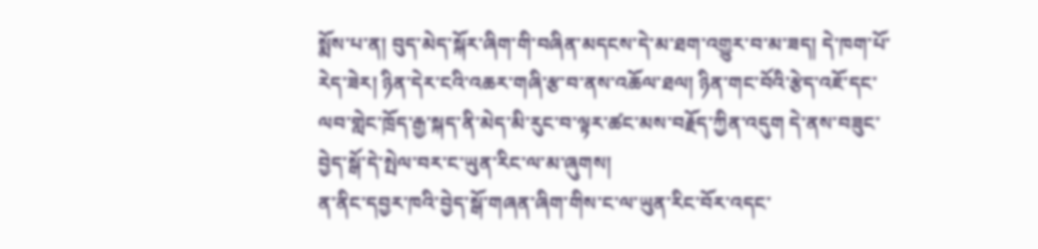སྨོས་པ་ན། བུད་མེད་སྐོར་ཞིག་གི་བཞིན་མདངས་དེ་མ་ཐག་འགྱུར་བ་མ་ཟད། དེ་ཁག་པོ་རེད་ཟེར། ཉིན་དེར་ངའི་འཆར་གཞི་རྩ་བ་ནས་འཆོལ་ཐལ། ཉིན་གང་བོའི་རྩེད་འཇོ་དང་ལབ་གླེང་ཁྲོད་རྒྱ་སྐད་ནི་མེད་མི་རུང་བ་ལྟར་ཚང་མས་བརྗོད་ཀྱིན་འདུག དེ་ནས་བཟུང་བྱེད་སྒོ་དེ་སྤེལ་བར་ང་ཡུན་རིང་ལ་མ་ཞུགས།
ན་ནིང་དབྱར་ཁའི་བྱེད་སྒོ་གཞན་ཞིག་གིས་ང་ལ་ཡུན་རིང་བོར་འདང་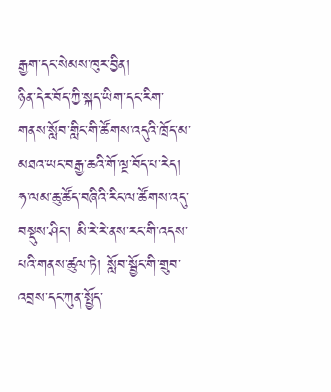རྒྱག་དང་སེམས་ཁུར་བྱིན།
ཉིན་དེར་བོད་ཀྱི་སྐད་ཡིག་དང་རིག་གནས་སློབ་གླིང་གི་ཚོགས་འདུའི་ཁྲོད་མ་མཐའ་ཡང་བརྒྱ་ཆའི་གོ་ལྔ་བོད་པ་རེད། ཧ་ལམ་ཆུ་ཚོད་བཞིའི་རིང་ལ་ཚོགས་འདུ་བསྡུས་ཤིང་། མི་རེ་རེ་ནས་རང་གི་འདས་པའི་གནས་ཚུལ་ཏེ། སློབ་སྦྱོང་གི་གྲུབ་འབྲས་དང་ཀུན་སྤྱོད་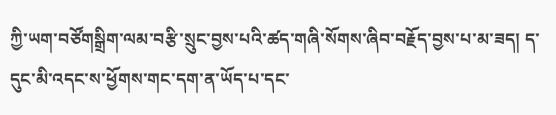ཀྱི་ཡག་བཙོགསྒྲིག་ལམ་བརྩི་སྲུང་བྱས་པའི་ཚད་གཞི་སོགས་ཞིབ་བརྗོད་བྱས་པ་མ་ཟད། ད་དུང་མི་འདང་ས་ཕྱོགས་གང་དག་ན་ཡོད་པ་དང་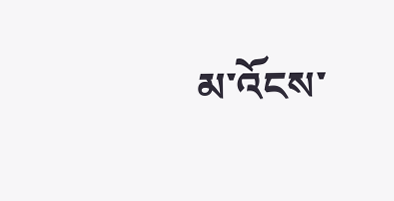མ་འོངས་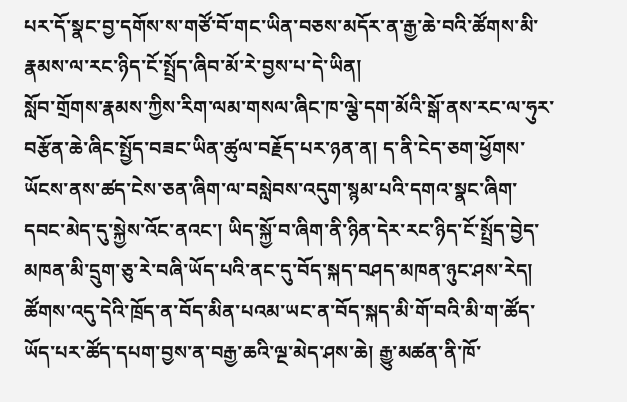པར་དོ་སྣང་བྱ་དགོས་ས་གཙོ་བོ་གང་ཡིན་བཅས་མདོར་ན་རྒྱ་ཆེ་བའི་ཚོགས་མི་རྣམས་ལ་རང་ཉིད་ངོ་སྤྲོད་ཞིབ་མོ་རེ་བྱས་པ་དེ་ཡིན།
སློབ་གྲོགས་རྣམས་ཀྱིས་རིག་ལམ་གསལ་ཞིང་ཁ་ལྕེ་དག་མོའི་སྒོ་ནས་རང་ལ་ཧུར་བརྩོན་ཆེ་ཞིང་སྤྱོད་བཟང་ཡིན་ཚུལ་བརྗོད་པར་ཉན་ན། ད་ནི་ངེད་ཅག་ཕྱོགས་ཡོངས་ནས་ཚད་ངེས་ཅན་ཞིག་ལ་བསླེབས་འདུག་སྙམ་པའི་དགའ་སྣང་ཞིག་དབང་མེད་དུ་སྐྱེས་འོང་ནའང་། ཡིད་སྐྱོ་བ་ཞིག་ནི་ཉིན་དེར་རང་ཉིད་ངོ་སྤྲོད་བྱེད་མཁན་མི་དྲུག་ཅུ་རེ་བཞི་ཡོད་པའི་ནང་དུ་བོད་སྐད་བཤད་མཁན་ཉུང་ཤས་རེད། ཚོགས་འདུ་དེའི་ཁྲོད་ན་བོད་མིན་པའམ་ཡང་ན་བོད་སྐད་མི་གོ་བའི་མི་ག་ཚོད་ཡོད་པར་ཚོད་དཔག་བྱས་ན་བརྒྱ་ཆའི་ལྔ་མེད་ཤས་ཆེ། རྒྱུ་མཚན་ནི་ཁོ་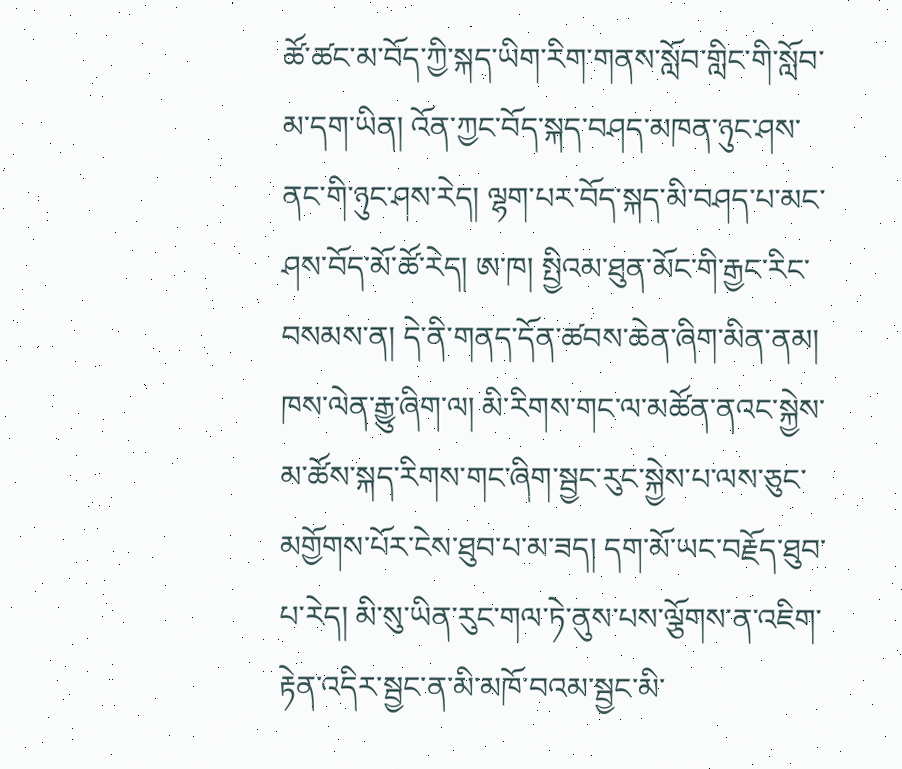ཚོ་ཚང་མ་བོད་ཀྱི་སྐད་ཡིག་རིག་གནས་སློབ་གླིང་གི་སློབ་མ་དག་ཡིན། འོན་ཀྱང་བོད་སྐད་བཤད་མཁན་ཉུང་ཤས་ནང་གི་ཉུང་ཤས་རེད། ལྷག་པར་བོད་སྐད་མི་བཤད་པ་མང་ཤས་བོད་མོ་ཚོ་རེད། ཨ་ཁ། སྤྱིའམ་ཐུན་མོང་གི་རྒྱང་རིང་བསམས་ན། དེ་ནི་གནད་དོན་ཚབས་ཆེན་ཞིག་མིན་ནམ།
ཁས་ལེན་རྒྱུ་ཞིག་ལ། མི་རིགས་གང་ལ་མཚོན་ནའང་སྐྱེས་མ་ཚོས་སྐད་རིགས་གང་ཞིག་སྦྱང་རུང་སྐྱེས་པ་ལས་ཅུང་མགྱོགས་པོར་ངེས་ཐུབ་པ་མ་ཟད། དག་མོ་ཡང་བརྗོད་ཐུབ་པ་རེད། མི་སུ་ཡིན་རུང་གལ་ཏེ་ནུས་པས་ལྕོགས་ན་འཇིག་རྟེན་འདིར་སྦྱང་ན་མི་མཁོ་བའམ་སྦྱང་མི་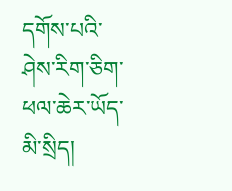དགོས་པའི་ཤེས་རིག་ཅིག་ཕལ་ཆེར་ཡོད་མི་སྲིད།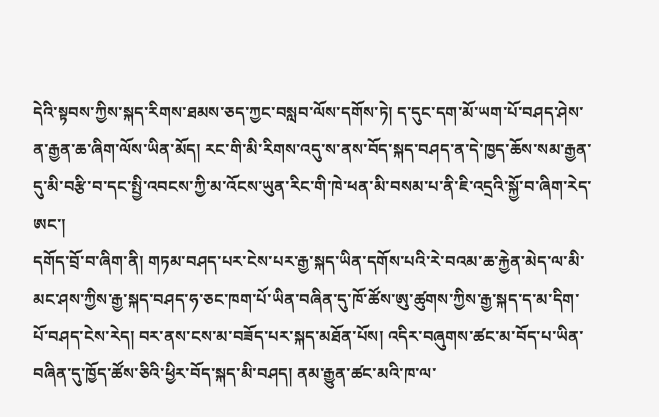དེའི་སྟབས་ཀྱིས་སྐད་རིགས་ཐམས་ཅད་ཀྱང་བསླབ་ལོས་དགོས་ཏེ། ད་དུང་དག་མོ་ཡག་པོ་བཤད་ཤེས་ན་རྒྱན་ཆ་ཞིག་ལོས་ཡིན་མོད། རང་གི་མི་རིགས་འདུ་ས་ནས་བོད་སྐད་བཤད་ན་དེ་ཁྱད་ཆོས་སམ་རྒྱན་དུ་མི་བརྩི་བ་དང་སྤྱི་འབངས་ཀྱི་མ་འོངས་ཡུན་རིང་གི་ཁེ་ཕན་མི་བསམ་པ་ནི་ཇི་འདྲའི་སྐྱོ་བ་ཞིག་རེད་ཨང་།
དགོད་བྲོ་བ་ཞིག་ནི། གཏམ་བཤད་པར་ངེས་པར་རྒྱ་སྐད་ཡིན་དགོས་པའི་རེ་བའམ་ཆ་རྐྱེན་མེད་ལ་མི་མང་ཤས་ཀྱིས་རྒྱ་སྐད་བཤད་ཧ་ཅང་ཁག་པོ་ཡིན་བཞིན་དུ་ཁོ་ཚོས་ཨུ་ཚུགས་ཀྱིས་རྒྱ་སྐད་ད་མ་དིག་པོ་བཤད་ངེས་རེད། བར་ནས་ངས་མ་བཟོད་པར་སྐད་མཐོན་པོས། འདིར་བཞུགས་ཚང་མ་བོད་པ་ཡིན་བཞིན་དུ་ཁྱོད་ཚོས་ཅིའི་ཕྱིར་བོད་སྐད་མི་བཤད། ནམ་རྒྱུན་ཚང་མའི་ཁ་ལ་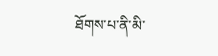ཐོགས་པ་ནི་མི་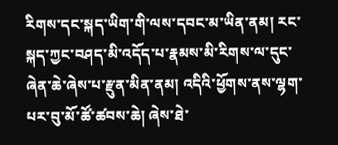རིགས་དང་སྐད་ཡིག་གི་ལས་དབང་མ་ཡིན་ནམ། རང་སྐད་ཀྱང་བཤད་མི་འདོད་པ་རྣམས་མི་རིགས་ལ་དུང་ཞེན་ཆེ་ཞེས་པ་རྫུན་མིན་ནམ། འདིའི་ཕྱོགས་ནས་ལྷག་པར་བུ་མོ་ཚོ་ཚབས་ཆེ། ཞེས་ཐེ་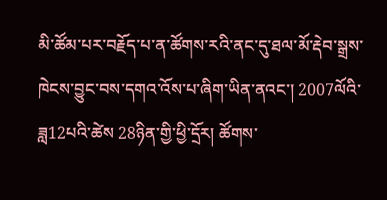མི་ཚོམ་པར་བརྗོད་པ་ན་ཚོགས་རའི་ནང་དུ་ཐལ་མོ་རྡེབ་སྒྲས་ཁེངས་བྱུང་བས་དགའ་འོས་པ་ཞིག་ཡིན་ནའང་། 2007ལོའི་ཟླ12པའི་ཚེས 28ཉིན་གྱི་ཕྱི་དྲོར། ཚོགས་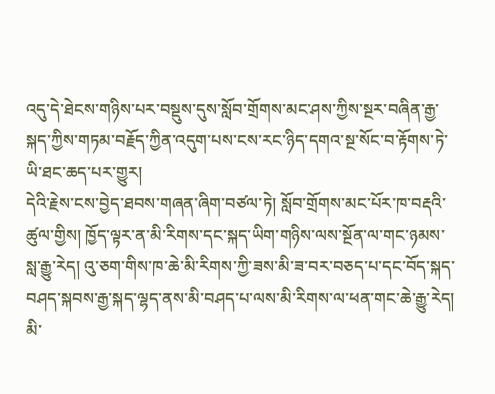འདུ་དེ་ཐེངས་གཉིས་པར་བསྡུས་དུས་སློབ་གྲོགས་མང་ཤས་ཀྱིས་སྔར་བཞིན་རྒྱ་སྐད་ཀྱིས་གཏམ་བརྗོད་ཀྱིན་འདུག་པས་ངས་རང་ཉིད་དགའ་སྔ་སོང་བ་རྟོགས་ཏེ་ཡི་ཐང་ཆད་པར་གྱུར།
དེའི་རྗེས་ངས་བྱེད་ཐབས་གཞན་ཞིག་བཙལ་ཏེ། སློབ་གྲོགས་མང་པོར་ཁ་བརྡའི་ཚུལ་གྱིས། ཁྱོད་ལྟར་ན་མི་རིགས་དང་སྐད་ཡིག་གཉིས་ལས་སྔོན་ལ་གང་ཉམས་སླ་རྒྱུ་རེད། འུ་ཅག་གིས་ཁ་ཆེ་མི་རིགས་ཀྱི་ཟས་མི་ཟ་བར་བཅད་པ་དང་བོད་སྐད་བཤད་སྐབས་རྒྱ་སྐད་ལྷད་ནས་མི་བཤད་པ་ལས་མི་རིགས་ལ་ཕན་གང་ཆེ་རྒྱུ་རེད། མི་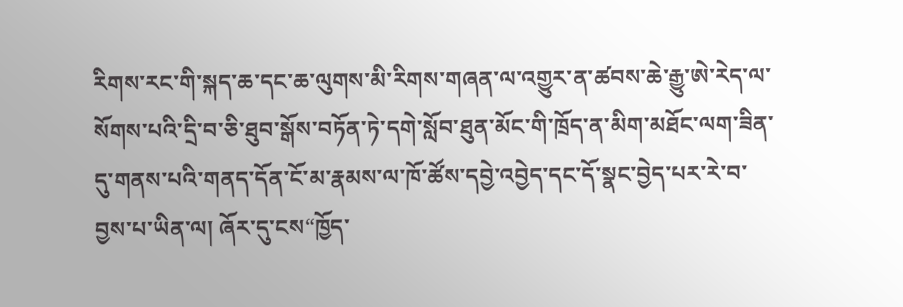རིགས་རང་གི་སྐད་ཆ་དང་ཆ་ལུགས་མི་རིགས་གཞན་ལ་འགྱུར་ན་ཚབས་ཆེ་རྒྱུ་ཨེ་རེད་ལ་སོགས་པའི་དྲི་བ་ཅི་ཐུབ་སྒོས་བཏོན་ཏེ་དགེ་སློབ་ཐུན་མོང་གི་ཁྲོད་ན་མིག་མཐོང་ལག་ཟིན་དུ་གནས་པའི་གནད་དོན་ངོ་མ་རྣམས་ལ་ཁོ་ཚོས་དབྱེ་འབྱེད་དང་དོ་སྣང་བྱེད་པར་རེ་བ་བྱས་པ་ཡིན་ལ། ཞོར་དུ་ངས“ཁྱོད་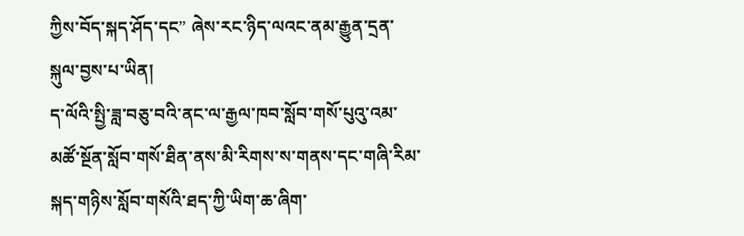ཀྱིས་བོད་སྐད་ཤོད་དང” ཞེས་རང་ཉིད་ལའང་ནམ་རྒྱུན་དྲན་སྐུལ་བྱས་པ་ཡིན།
ད་ལོའི་སྤྱི་ཟླ་བཅུ་བའི་ནང་ལ་རྒྱལ་ཁབ་སློབ་གསོ་པུའུ་འམ་མཚོ་སྔོན་སློབ་གསོ་ཐིན་ནས་མི་རིགས་ས་གནས་དང་གཞི་རིམ་སྐད་གཉིས་སློབ་གསོའི་ཐད་ཀྱི་ཡིག་ཆ་ཞིག་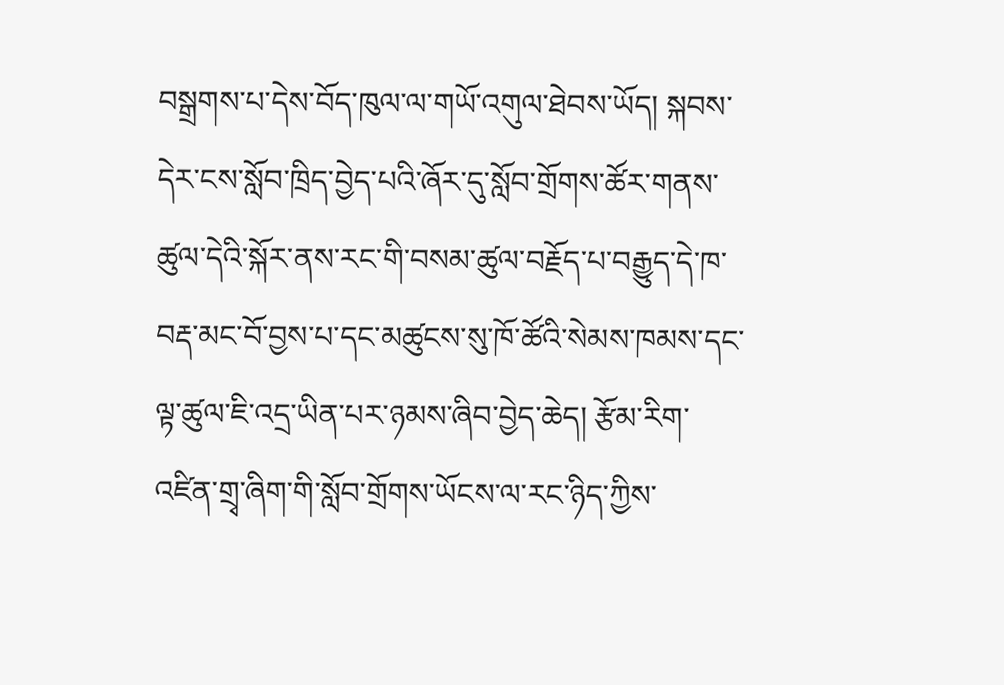བསྒྲགས་པ་དེས་བོད་ཁུལ་ལ་གཡོ་འགུལ་ཐེབས་ཡོད། སྐབས་དེར་ངས་སློབ་ཁྲིད་བྱེད་པའི་ཞོར་དུ་སློབ་གྲོགས་ཚོར་གནས་ཚུལ་དེའི་སྐོར་ནས་རང་གི་བསམ་ཚུལ་བརྗོད་པ་བརྒྱུད་དེ་ཁ་བརྡ་མང་བོ་བྱས་པ་དང་མཚུངས་སུ་ཁོ་ཚོའི་སེམས་ཁམས་དང་ལྟ་ཚུལ་ཇི་འདྲ་ཡིན་པར་ཉམས་ཞིབ་བྱེད་ཆེད། རྩོམ་རིག་འཛིན་གྲྭ་ཞིག་གི་སློབ་གྲོགས་ཡོངས་ལ་རང་ཉིད་ཀྱིས་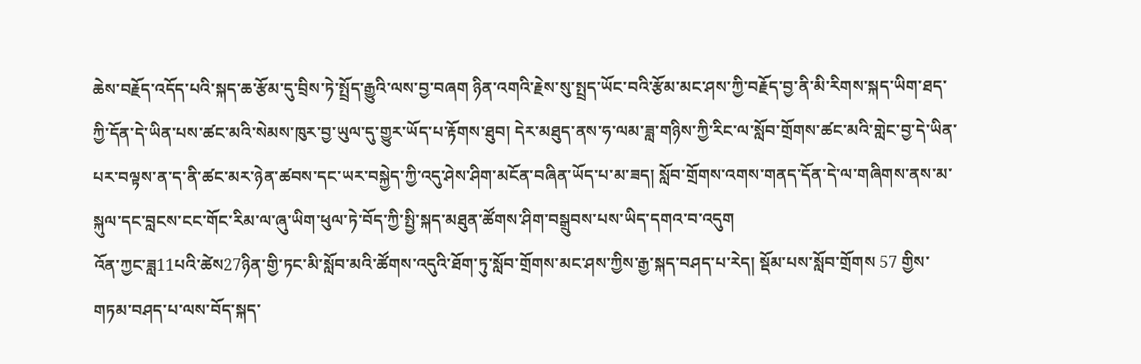ཆེས་བརྗོད་འདོད་པའི་སྐད་ཆ་རྩོམ་དུ་བྲིས་ཏེ་སྤྲོད་རྒྱུའི་ལས་བྱ་བཞག ཉིན་འགའི་རྗེས་སུ་སྤྲད་ཡོང་བའི་རྩོམ་མང་ཤས་ཀྱི་བརྗོད་བྱ་ནི་མི་རིགས་སྐད་ཡིག་ཐད་ཀྱི་དོན་དེ་ཡིན་པས་ཚང་མའི་སེམས་ཁུར་བྱ་ཡུལ་དུ་གྱུར་ཡོད་པ་རྟོགས་ཐུབ། དེར་མཐུད་ནས་ཧ་ལམ་ཟླ་གཉིས་ཀྱི་རིང་ལ་སློབ་གྲོགས་ཚང་མའི་གླེང་བྱ་དེ་ཡིན་པར་བལྟས་ན་ད་ནི་ཚང་མར་ཉེན་ཚབས་དང་ཡར་བསྐྱེད་ཀྱི་འདུ་ཤེས་ཤིག་མངོན་བཞིན་ཡོད་པ་མ་ཟད། སློབ་གྲོགས་འགས་གནད་དོན་དེ་ལ་གཞིགས་ནས་མ་སྐུལ་དང་བླངས་ངང་གོང་རིམ་ལ་ཞུ་ཡིག་ཕུལ་ཏེ་བོད་ཀྱི་སྤྱི་སྐད་མཐུན་ཚོགས་ཤིག་བསྒྲུབས་པས་ཡིད་དགའ་བ་འདུག
འོན་ཀྱང་ཟླ11པའི་ཚེས27ཉིན་གྱི་ཏང་མི་སློབ་མའི་ཚོགས་འདུའི་ཐོག་ཏུ་སློབ་གྲོགས་མང་ཤས་ཀྱིས་རྒྱ་སྐད་བཤད་པ་རེད། སྡོམ་པས་སློབ་གྲོགས 57 གྱིས་གཏམ་བཤད་པ་ལས་བོད་སྐད་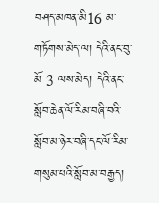བཤད་མཁན་མི16 མ་གཏོགས་མེད་ལ། དེའི་ནང་བུ་མོ 3 ལས་མེད། དེའི་ནང་སློབ་ཆེན་ལོ་རིམ་བཞི་བའི་སློབ་མ་ཉེར་བཞི་དང་ལོ་རིམ་གསུམ་པའི་སློབ་མ་བརྒྱད།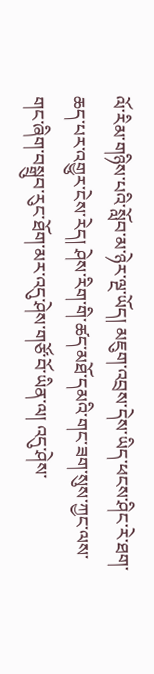ལོ་རིམ་གཉིས་པའི་སློབ་མ་ཉེར་ལྔ་ཡོད། མཇུག་འབྲས་དེས་ཡིད་ཕངས་ཤིང་རེ་ཐག་ཆད་པར་འགྱུར་ངེས་རེད། ཤེས་རིག་གི་ཚད་མཐོ་དམའི་གང་ཟག་སུས་ཀྱང་ལས་གང་ཞིག་བསྒྲུབ་རུང་ཐོག་མར་འདུ་ཤེས་གཙོ་བོ་ཡིན་ལ། འདུ་ཤེས་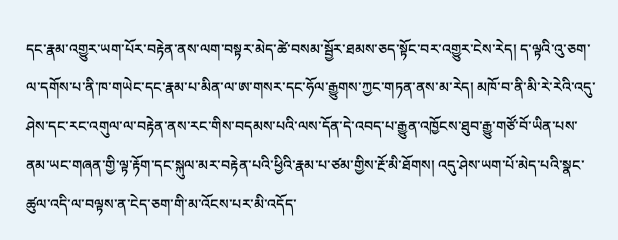དང་རྣམ་འགྱུར་ཡག་པོར་བརྟེན་ནས་ལག་བསྟར་མེད་ཚེ་བསམ་སྦྱོར་ཐམས་ཅད་སྟོང་བར་འགྱུར་ངེས་རེད། ད་ལྟའི་འུ་ཅག་ལ་དགོས་པ་ནི་ཁ་གཡེང་དང་རྣམ་པ་མིན་ལ་ཨ་གསར་དང་ཧོལ་རྒྱུགས་ཀྱང་གཏན་ནས་མ་རེད། མཁོ་བ་ནི་མི་རེ་རེའི་འདུ་ཤེས་དང་རང་འགུལ་ལ་བརྟེན་ནས་རང་གིས་བདམས་པའི་ལས་དོན་དེ་འབད་པ་རྒྱུན་འཁྱོངས་ཐུབ་རྒྱུ་གཙོ་བོ་ཡིན་པས་ནམ་ཡང་གཞན་གྱི་ལྟ་རྟོག་དང་སྐུལ་མར་བརྟེན་པའི་ཕྱིའི་རྣམ་པ་ཙམ་གྱིས་རྔོ་མི་ཐོགས། འདུ་ཤེས་ཡག་པོ་མེད་པའི་སྣང་ཚུལ་འདི་ལ་བལྟས་ན་ངེད་ཅག་གི་མ་འོངས་པར་མི་འདོད་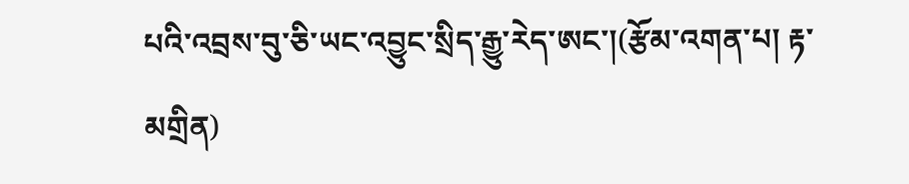པའི་འབྲས་བུ་ཅི་ཡང་འབྱུང་སྲིད་རྒྱུ་རེད་ཨང་།(རྩོམ་འགན་པ། རྟ་མགྲིན)